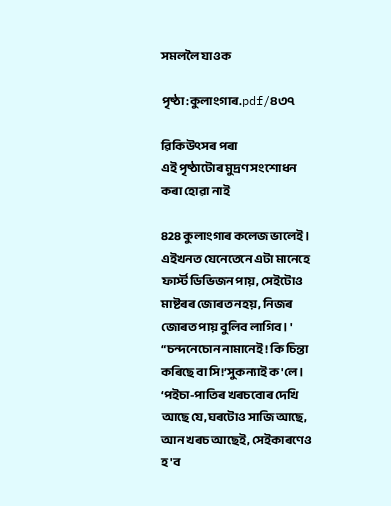সমললৈ যাওক

পৃষ্ঠা:কুলাংগাৰ.pdf/৪৩৭

ৱিকিউৎসৰ পৰা
এই পৃষ্ঠাটোৰ মুদ্ৰণ সংশোধন কৰা হোৱা নাই

828 কুলাংগাৰ কলেজ ভালেই। এইখনত যেনেতেনে এটা মানেহে ফাৰ্স্ট ডিভিজন পায়, সেইটোও মাষ্টৰৰ জোৰত নহয়, নিজৰ জোৰত পায় বুলিব লাগিব। ' “চন্দনেচোন নামানেই! কি চিন্তা কৰিছে বা সি!’সুকন্যাই ক'লে। ‘পইচা-পাতিৰ খৰচবোৰ দেখি আছে যে,ঘৰটোও সাজি আছে, আন খৰচ আছেই, সেইকাৰণেও হ'ব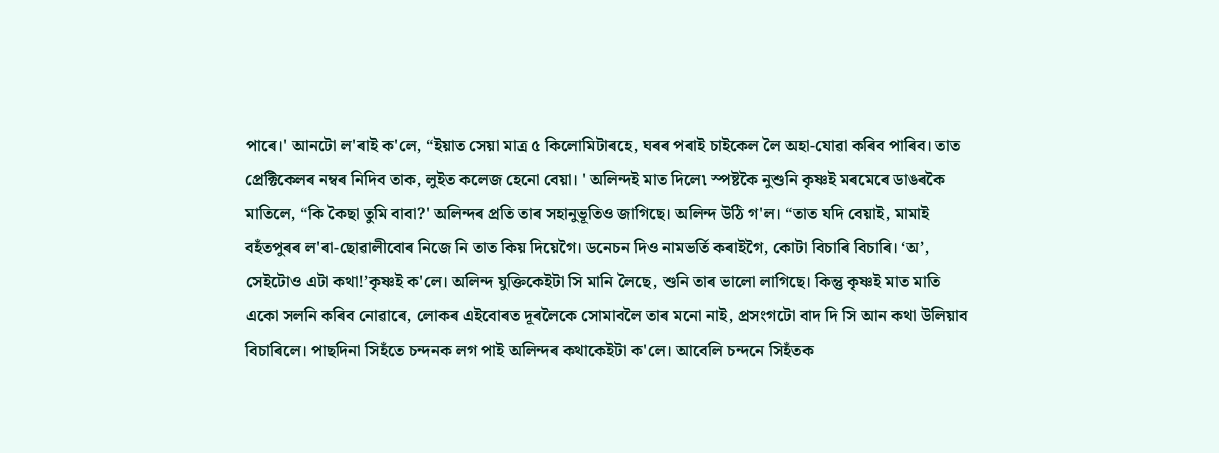পাৰে।' আনটো ল'ৰাই ক'লে, “ইয়াত সেয়া মাত্ৰ ৫ কিলোমিটাৰহে, ঘৰৰ পৰাই চাইকেল লৈ অহা-যোৱা কৰিব পাৰিব। তাত প্ৰেক্টিকেলৰ নম্বৰ নিদিব তাক, লুইত কলেজ হেনো বেয়া। ' অলিন্দই মাত দিলে৷ স্পষ্টকৈ নুশুনি কৃষ্ণই মৰমেৰে ডাঙৰকৈ মাতিলে, “কি কৈছা তুমি বাবা?' অলিন্দৰ প্ৰতি তাৰ সহানুভূতিও জাগিছে। অলিন্দ উঠি গ'ল। “তাত যদি বেয়াই, মামাই বহঁতপুৰৰ ল'ৰা-ছোৱালীবোৰ নিজে নি তাত কিয় দিয়েগৈ। ডনেচন দিও নামভৰ্তি কৰাইগৈ, কোটা বিচাৰি বিচাৰি। ‘অ’, সেইটোও এটা কথা!’কৃষ্ণই ক'লে। অলিন্দ যুক্তিকেইটা সি মানি লৈছে, শুনি তাৰ ভালো লাগিছে। কিন্তু কৃষ্ণই মাত মাতি একো সলনি কৰিব নোৱাৰে, লোকৰ এইবোৰত দূৰলৈকে সোমাবলৈ তাৰ মনো নাই, প্ৰসংগটো বাদ দি সি আন কথা উলিয়াব বিচাৰিলে। পাছদিনা সিহঁতে চন্দনক লগ পাই অলিন্দৰ কথাকেইটা ক'লে। আবেলি চন্দনে সিহঁতক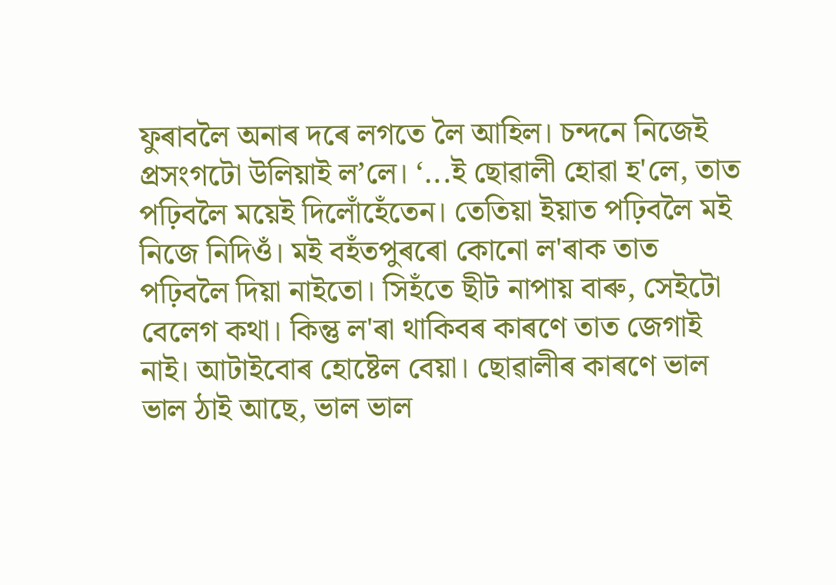ফুৰাবলৈ অনাৰ দৰে লগতে লৈ আহিল। চন্দনে নিজেই প্ৰসংগটো উলিয়াই ল’লে। ‘...ই ছোৱালী হোৱা হ'লে, তাত পঢ়িবলৈ ময়েই দিলোঁহেঁতেন। তেতিয়া ইয়াত পঢ়িবলৈ ম‍ই নিজে নিদিওঁ। মই বহঁতপুৰৰো কোনো ল'ৰাক তাত পঢ়িবলৈ দিয়া নাইতো। সিহঁতে ছীট নাপায় বাৰু, সেইটো বেলেগ কথা। কিন্তু ল'ৰা থাকিবৰ কাৰণে তাত জেগাই নাই। আটাইবোৰ হোষ্টেল বেয়া। ছোৱালীৰ কাৰণে ভাল ভাল ঠাই আছে, ভাল ভাল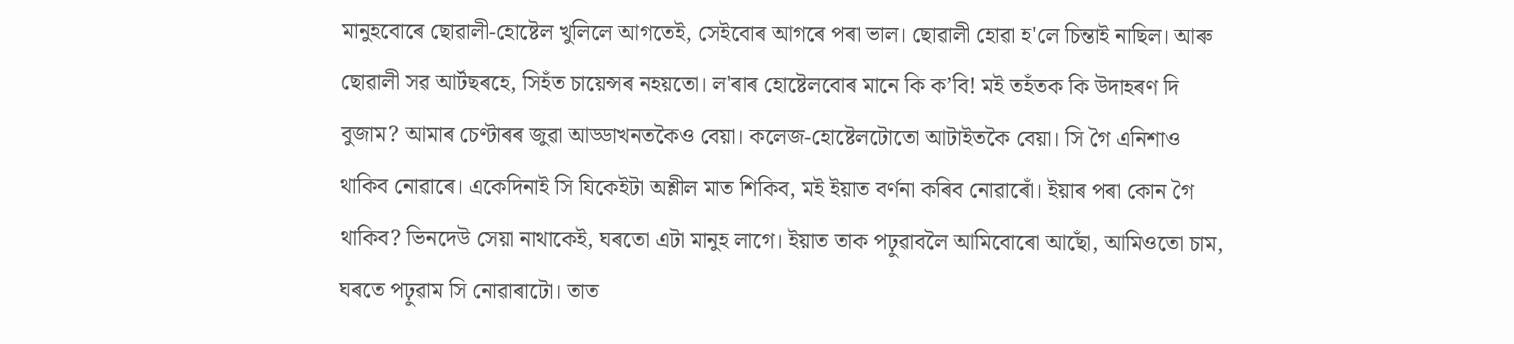মানুহবোৰে ছোৱালী-হোষ্টেল খুলিলে আগতেই, সেইবোৰ আগৰে পৰা ভাল। ছোৱালী হোৱা হ'লে চিন্তাই নাছিল। আৰু ছোৱালী সৱ আৰ্টছৰহে, সিহঁত চায়েন্সৰ নহয়তো। ল'ৰাৰ হোষ্টেলবোৰ মানে কি ক’বি! ম‍ই তহঁতক কি উদাহৰণ দি বুজাম? আমাৰ চেণ্টাৰৰ জুৱা আড্ডাখনতকৈও বেয়া। কলেজ-হোষ্টেলটোতো আটাইতকৈ বেয়া। সি গৈ এনিশাও থাকিব নোৱাৰে। একেদিনাই সি যিকেইটা অশ্লীল মাত শিকিব, ম‍ই ইয়াত বৰ্ণনা কৰিব নোৱাৰোঁ। ইয়াৰ পৰা কোন গৈ থাকিব? ভিনদেউ সেয়া নাথাকেই, ঘৰতো এটা মানুহ লাগে। ইয়াত তাক পঢ়ুৱাবলৈ আমিবোৰো আছোঁ, আমিওতো চাম, ঘৰতে পঢ়ুৱাম সি নোৱাৰাটো। তাত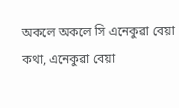অকলে অকলে সি এনেকুৱা বেয়া কথা, এনেকুৱা বেয়া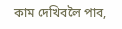কাম দেখিবলৈ পাব,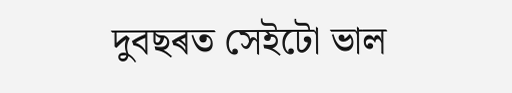দুবছৰত সেইটো ভাল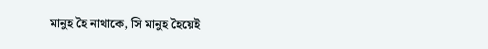মানুহ হৈ নাথাকে, সি মানুহ হৈয়েই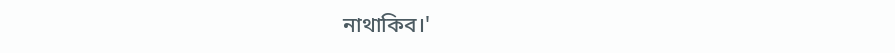নাথাকিব।'